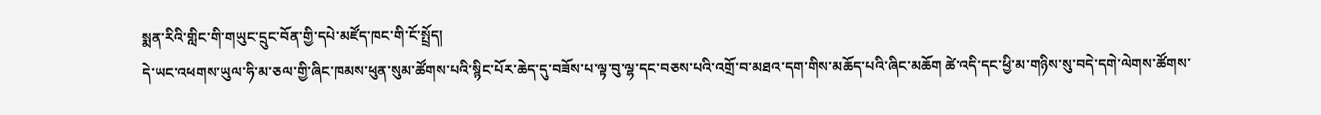སྨན་རིའི་གླིང་གི་གཡུང་དྲུང་བོན་གྱི་དཔེ་མཛོད་ཁང་གི་ངོ་སྤྲོད།
དེ་ཡང་འཕགས་ཡུལ་ཧི་མ་ཅལ་གྱི་ཞིང་ཁམས་ཕུན་སུམ་ཚོགས་པའི་སྙིང་པོར་ཆེད་དུ་བཟོས་པ་ལྟ་བུ་ལྷ་དང་བཅས་པའི་འགྲོ་བ་མཐའ་དག་གིས་མཆོད་པའི་ཞིང་མཆོག ཚེ་འདི་དང་ཕྱི་མ་གཉིས་སུ་བདེ་དགེ་ལེགས་ཚོགས་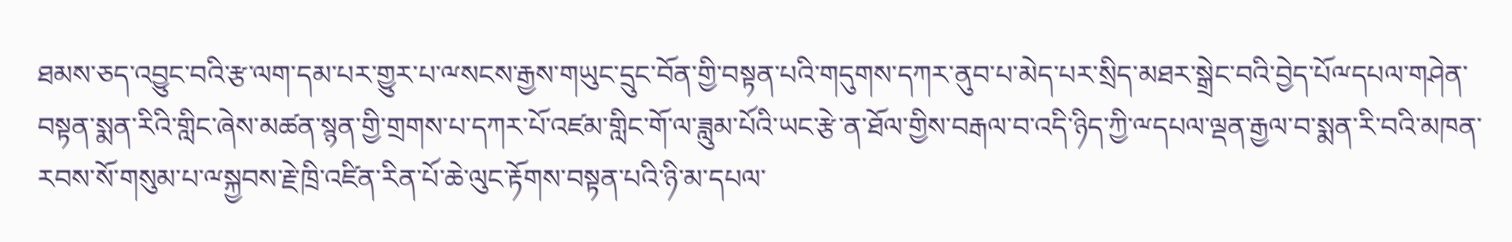ཐམས་ཅད་འབྱུང་བའི་རྩ་ལག་དམ་པར་གྱུར་པ་ྋསངས་རྒྱས་གཡུང་དྲུང་བོན་གྱི་བསྟན་པའི་གདུགས་དཀར་ནུབ་པ་མེད་པར་སྲིད་མཐར་སྒྲེང་བའི་བྱེད་པོྋདཔལ་གཤེན་བསྟན་སྨན་རིའི་གླིང་ཞེས་མཚན་སྙན་གྱི་གྲགས་པ་དཀར་པོ་འཛམ་གླིང་གོ་ལ་ཟླུམ་པོའི་ཡང་རྩེ་ན་ཐོལ་གྱིས་བརྒལ་བ་འདི་ཉིད་ཀྱི་ྋདཔལ་ལྡན་རྒྱལ་བ་སྨན་རི་བའི་མཁན་རབས་སོ་གསུམ་པ་ྋསྐྱབས་རྗེ་ཁྲི་འཛིན་རིན་པོ་ཆེ་ལུང་རྟོགས་བསྟན་པའི་ཉི་མ་དཔལ་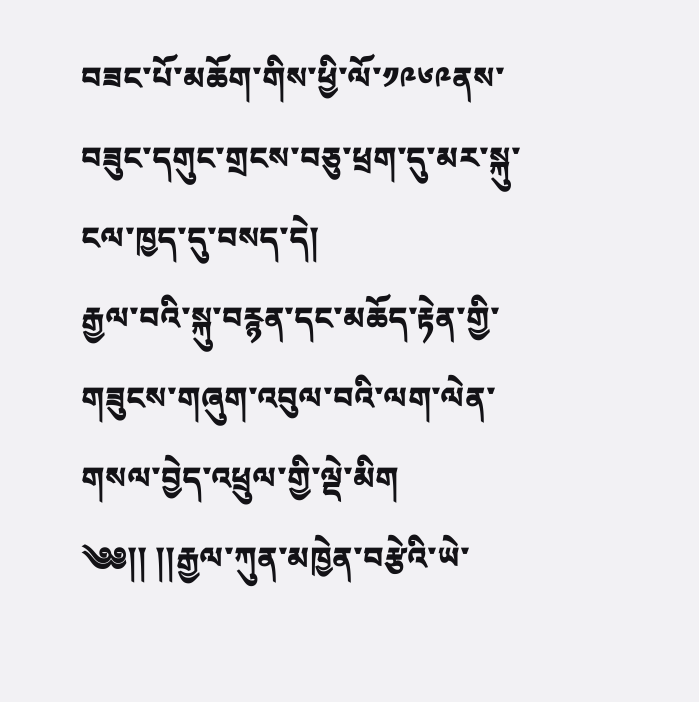བཟང་པོ་མཆོག་གིས་ཕྱི་ལོ་༡༩༦༩ནས་བཟུང་དགུང་གྲངས་བཅུ་ཕྲག་དུ་མར་སྐུ་ངལ་ཁྱད་དུ་བསད་དེ།
རྒྱལ་བའི་སྐུ་བརྙན་དང་མཆོད་རྟེན་གྱི་གཟུངས་གཞུག་འབུལ་བའི་ལག་ལེན་གསལ་བྱེད་འཕྲུལ་གྱི་ལྡེ་མིག
༄༅།། །།རྒྱལ་ཀུན་མཁྱེན་བརྩེའི་ཡེ་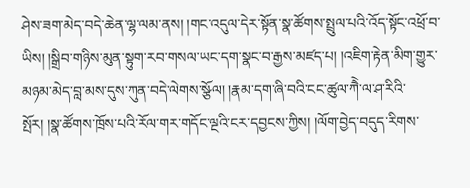ཤེས་ཟག་མེད་བདེ་ཆེན་ལྷ་ལམ་ནས། །གང་འདུལ་དེར་སྟོན་སྣ་ཚོགས་སྤྲུལ་པའི་འོད་སྟོང་འཕྲོ་བ་ཡིས། །སྒྲིབ་གཉིས་མུན་སྟུག་རབ་གསལ་ཡང་དག་སྣང་བ་རྒྱས་མཛད་པ། །འཇིག་རྟེན་མིག་གྱུར་མཉམ་མེད་བླ་མས་དུས་ཀུན་བདེ་ལེགས་སྩོལ། །རྣམ་དག་ཞི་བའི་ངང་ཚུལ་ཀཻེ་ལ་ཤ་རིའི་སྤོར། །སྣ་ཚོགས་ཁྲོས་པའི་རོལ་གར་གདོང་ལྔའི་ངར་དབྱངས་ཀྱིས། །ལོག་བྱེད་བདུད་རིགས་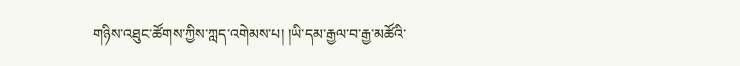གཉིས་འཐུང་ཚོགས་ཀྱིས་ཀླད་འགེམས་པ། །ཡི་དམ་རྒྱལ་བ་རྒྱ་མཚོའི་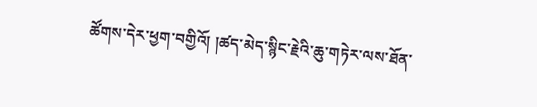ཚོགས་དེར་ཕྱག་བགྱིའོ། །ཚད་མེད་སྙིང་རྗེའི་ཆུ་གཏེར་ལས་ཐོན་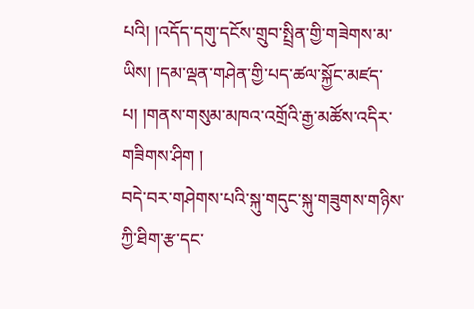པའི། །འདོད་དགུ་དངོས་གྲུབ་སྤྲིན་གྱི་གཟེགས་མ་ཡིས། །དམ་ལྡན་གཤེན་གྱི་པད་ཚལ་སྐྱོང་མཛད་པ། །གནས་གསུམ་མཁའ་འགྲོའི་རྒྱ་མཚོས་འདིར་གཟིགས་ཤིག །
བདེ་བར་གཤེགས་པའི་སྐུ་གདུང་སྐུ་གཟུགས་གཉིས་ཀྱི་ཐིག་རྩ་དང་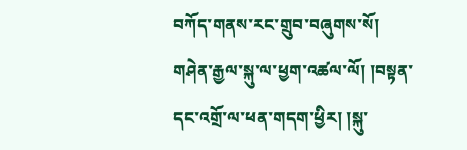བཀོད་གནས་རང་གྲུབ་བཞུགས་སོ།
གཤེན་རྒྱལ་སྐུ་ལ་ཕྱག་འཚལ་ལོ། །བསྟན་དང་འགྲོ་ལ་ཕན་གདག་ཕྱིར། །སྐུ་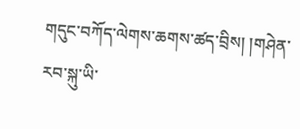གདུང་བཀོད་ལེགས་ཆགས་ཚད་བྲིས། །གཤེན་རབ་སྐུ་ཡི་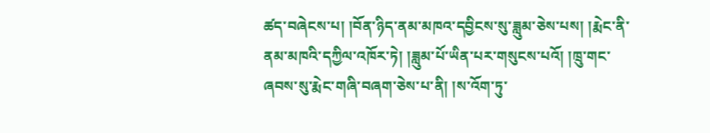ཚད་བཞེངས་པ། །བོན་ཉིད་ནམ་མཁའ་དབྱིངས་སུ་ཟླུམ་ཅེས་པས། །རྨེང་ནི་ནམ་མཁའི་དཀྱིལ་འཁོར་ཏེ། །ཟླུམ་པོ་ཡིན་པར་གསུངས་པའོ། །ཁྲུ་གང་ཞབས་སུ་རྨེང་གཞི་བཞག་ཅེས་པ་ནི། །ས་འོག་ཏུ་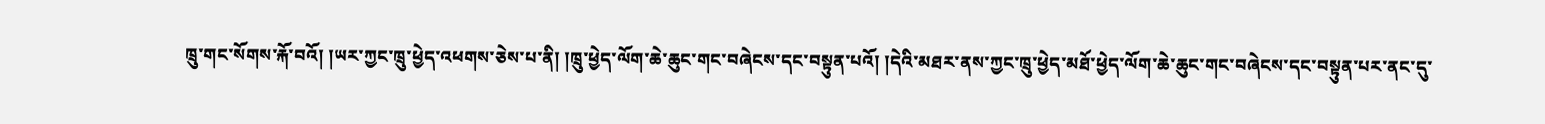ཁྲུ་གང་སོགས་རྐོ་བའོ། །ཡར་ཀྱང་ཁྲུ་ཕྱེད་འཕགས་ཅེས་པ་ནི། །ཁྲུ་ཕྱེད་ལོག་ཆེ་ཆུང་གང་བཞེངས་དང་བསྟུན་པའོ། །དེའི་མཐར་ནས་ཀྱང་ཁྲུ་ཕྱེད་མཐོ་ཕྱེད་ལོག་ཆེ་ཆུང་གང་བཞེངས་དང་བསྟུན་པར་ནང་དུ་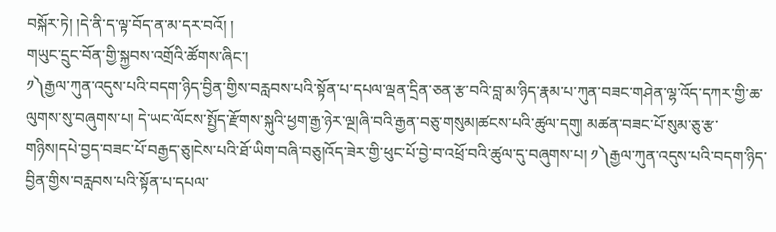བསྐོར་ཏེ། །དེ་ནི་ད་ལྟ་བོད་ན་མ་དར་བའོ། །
གཡུང་དྲུང་བོན་གྱི་སྐྱབས་འགྲོའི་ཚོགས་ཞིང་།
༡༽རྒྱལ་ཀུན་འདུས་པའི་བདག་ཉིད་བྱིན་གྱིས་བརླབས་པའི་སྟོན་པ་དཔལ་ལྡན་དྲིན་ཅན་རྩ་བའི་བླ་མ་ཉིད་རྣམ་པ་ཀུན་བཟང་གཤེན་ལྷ་འོད་དཀར་གྱི་ཆ་ལུགས་སུ་བཞུགས་པ། དེ་ཡང་ལོངས་སྤྱོད་རྫོགས་སྐུའི་ཕྱག་རྒྱ་ཉེར་ལྔ།ཞི་བའི་རྒྱན་བཅུ་གསུམ།ཚངས་པའི་ཚུལ་དགུ། མཚན་བཟང་པོ་སུམ་ཅུ་རྩ་གཉིས།དཔེ་བྱད་བཟང་པོ་བརྒྱད་ཅུ།ངེས་པའི་ཐོ་ཡིག་བཞི་བཅུ།འོད་ཟེར་གྱི་ཕུང་པོ་བྱེ་བ་འཕྲོ་བའི་ཚུལ་དུ་བཞུགས་པ། ༡༽རྒྱལ་ཀུན་འདུས་པའི་བདག་ཉིད་བྱིན་གྱིས་བརླབས་པའི་སྟོན་པ་དཔལ་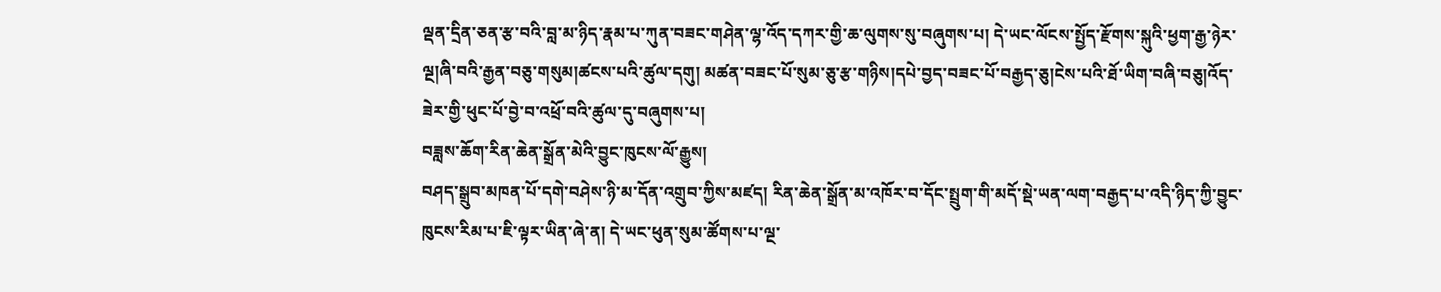ལྡན་དྲིན་ཅན་རྩ་བའི་བླ་མ་ཉིད་རྣམ་པ་ཀུན་བཟང་གཤེན་ལྷ་འོད་དཀར་གྱི་ཆ་ལུགས་སུ་བཞུགས་པ། དེ་ཡང་ལོངས་སྤྱོད་རྫོགས་སྐུའི་ཕྱག་རྒྱ་ཉེར་ལྔ།ཞི་བའི་རྒྱན་བཅུ་གསུམ།ཚངས་པའི་ཚུལ་དགུ། མཚན་བཟང་པོ་སུམ་ཅུ་རྩ་གཉིས།དཔེ་བྱད་བཟང་པོ་བརྒྱད་ཅུ།ངེས་པའི་ཐོ་ཡིག་བཞི་བཅུ།འོད་ཟེར་གྱི་ཕུང་པོ་བྱེ་བ་འཕྲོ་བའི་ཚུལ་དུ་བཞུགས་པ།
བཟླས་ཆོག་རིན་ཆེན་སྒྲོན་མེའི་བྱུང་ཁུངས་ལོ་རྒྱུས།
བཤད་སྒྲུབ་མཁན་པོ་དགེ་བཤེས་ཉི་མ་དོན་འགྲུབ་ཀྱིས་མཛད། རིན་ཆེན་སྒྲོན་མ་འཁོར་བ་དོང་སྤྲུག་གི་མདོ་སྡེ་ཡན་ལག་བརྒྱད་པ་འདི་ཉིད་ཀྱི་བྱུང་ཁུངས་རིམ་པ་ཇི་ལྟར་ཡིན་ཞེ་ན། དེ་ཡང་ཕུན་སུམ་ཚོགས་པ་ལྔ་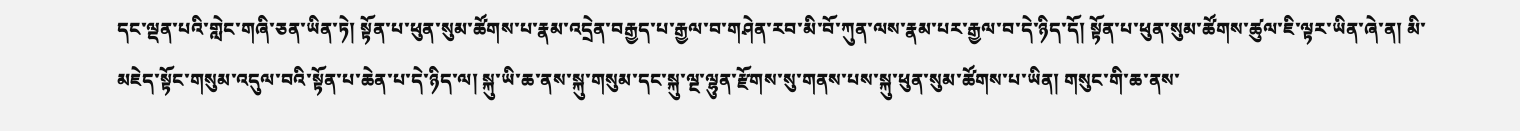དང་ལྡན་པའི་གླེང་གཞི་ཅན་ཡིན་ཏེ། སྟོན་པ་ཕུན་སུམ་ཚོགས་པ་རྣམ་འདྲེན་བརྒྱད་པ་རྒྱལ་བ་གཤེན་རབ་མི་བོ་ཀུན་ལས་རྣམ་པར་རྒྱལ་བ་དེ་ཉིད་དོ། སྟོན་པ་ཕུན་སུམ་ཚོགས་ཚུལ་ཇི་ལྟར་ཡིན་ཞེ་ན། མི་མཇེད་སྟོང་གསུམ་འདུལ་བའི་སྟོན་པ་ཆེན་པ་དེ་ཉིད་ལ། སྐུ་ཡི་ཆ་ནས་སྐུ་གསུམ་དང་སྐུ་ལྔ་ལྷུན་རྫོགས་སུ་གནས་པས་སྐུ་ཕུན་སུམ་ཚོགས་པ་ཡིན། གསུང་གི་ཆ་ནས་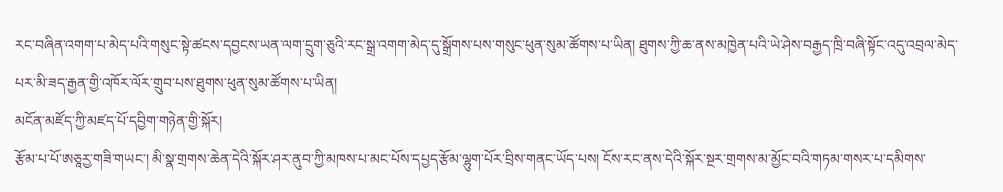རང་བཞིན་འགག་པ་མེད་པའི་གསུང་སྟེ་ཚངས་དབྱངས་ཡན་ལག་དྲུག་ཅུའི་རང་སྒྲ་འགག་མེད་དུ་སྒྲོགས་པས་གསུང་ཕུན་སུམ་ཚོགས་པ་ཡིན། ཐུགས་ཀྱི་ཆ་ནས་མཁྱེན་པའི་ཡེ་ཤེས་བརྒྱད་ཁྲི་བཞི་སྟོང་འདུ་འབྲལ་མེད་པར་མི་ཟད་རྒྱན་གྱི་འཁོར་ལོར་གྲུབ་པས་ཐུགས་ཕུན་སུམ་ཚོགས་པ་ཡིན།
མངོན་མཛོད་ཀྱི་མཛད་པོ་དབྱིག་གཉེན་གྱི་སྐོར།
རྩོམ་པ་པོ་ཨཅཱརྱ་གཟི་གཡང་། མི་སྣ་གྲགས་ཆེན་དེའི་སྐོར་ཤར་ནུབ་ཀྱི་མཁས་པ་མང་པོས་དཔྱད་རྩོམ་ལྷུག་པོར་བྲིས་གནང་ཡོད་པས། ངོས་རང་ནས་དེའི་སྐོར་སྔར་གྲགས་མ་མྱོང་བའི་གཏམ་གསར་པ་དམིགས་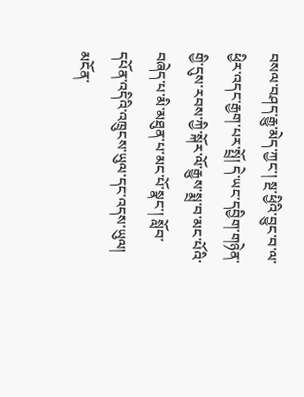བསལ་བཤད་རྒྱུ་མེད་ཀྱང་། སྔ་ཕྱིའི་བྱུང་བ་ལ་ཕྱིར་འདང་རྒྱག་པར་སྤྲོ། དེ་ཡང་དབྱིག་གཉེན་གྱི་དུས་རབས་ཀྱི་སྐོར་ལོ་རྒྱུས་སྨྲ་བ་མང་པོའི་བཞེད་པ་མི་མཐུན་པ་མང་པོ་སྣང་། སློབ་དཔོན་འདིའི་འཁྲུངས་ཡུལ་དང་འདས་ཡུལ། མངོན་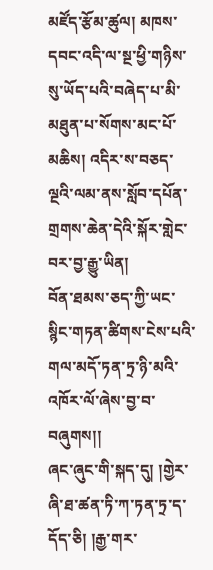མཛོད་རྩོམ་ཚུལ། མཁས་དབང་འདི་ལ་སྔ་ཕྱི་གཉིས་སུ་ཡོད་པའི་བཞེད་པ་མི་མཐུན་པ་སོགས་མང་པོ་མཆིས། འདིར་ས་བཅད་ལྔའི་ལམ་ནས་སློབ་དཔོན་གྲགས་ཆེན་དེའི་སྐོར་གླེང་བར་བྱ་རྒྱུ་ཡིན།
བོན་ཐམས་ཅད་ཀྱི་ཡང་སྙིང་གཏན་ཚིགས་ངེས་པའི་གལ་མདོ་ཏན་ཏྲ་ཉི་མའི་འཁོར་ལོ་ཞེས་བྱ་བ་བཞུགས།།
ཞང་ཞུང་གི་སྐད་དུ། །གྱེར་ཞི་ཐ་ཚན་ཏི་ཀ་ཏན་ཏྲ་ད་དོད་ཅི། །རྒྱ་གར་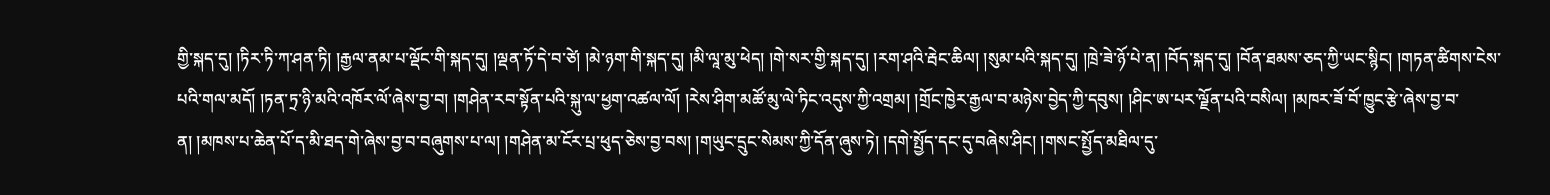གྱི་སྐད་དུ། །ཏིར་ཏི་ཀ་ཤན་ཏི། །རྒྱལ་ནམ་པ་ལྡོང་གི་སྐད་དུ། །ལྡན་ཏོ་དེ་བ་ཙེ། །མེ་ཉག་གི་སྐད་དུ། །མི་ལཱ་མུ་ཕེད། །གེ་སར་གྱི་སྐད་དུ། །རག་ཤའི་རྦེང་ཆིལ། །སུམ་པའི་སྐད་དུ། །ཁྲེ་ཟེ་ཉོ་པེ་ན། །བོད་སྐད་དུ། །བོན་ཐམས་ཅད་ཀྱི་ཡང་སྙིང། །གཏན་ཚིགས་ངེས་པའི་གལ་མདོ། །ཏན་ཏྲ་ཉི་མའི་འཁོར་ལོ་ཞེས་བྱ་བ། །གཤེན་རབ་སྟོན་པའི་སྐུ་ལ་ཕྱག་འཚལ་ལོ། །རེས་ཤིག་མཚོ་མུ་ལེ་ཏིང་འདུས་ཀྱི་འགྲམ། །གྲོང་ཁྱེར་རྒྱལ་བ་མཉེས་བྱེད་ཀྱི་དབུས། །ཤིང་ཨ་པར་ལྗོན་པའི་བསིལ། །མཁར་ཟོ་བོ་ཁྱུང་རྩེ་ཞེས་བྱ་བ་ན། །མཁས་པ་ཆེན་པོ་ད་མི་ཐད་གེ་ཞེས་བྱ་བ་བཞུགས་པ་ལ། །གཤེན་མ་ངོར་པྲ་ཕུད་ཅེས་བྱ་བས། །གཡུང་དྲུང་སེམས་ཀྱི་དོན་ཞུས་ཏེ། །དགེ་སྤྱོད་དང་དུ་བཞེས་ཤིང། །གསང་སྤྱོད་མཐིལ་དུ་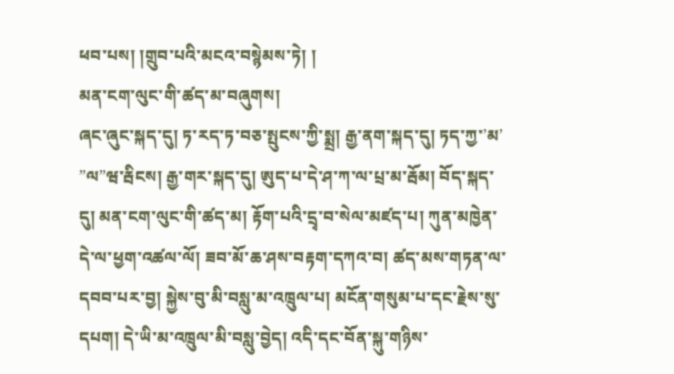ཕབ་པས། །གྲུབ་པའི་མངའ་བསྙེམས་ཏེ། །
མན་ངག་ལུང་གི་ཚད་མ་བཞུགས།
ཞང་ཞུང་སྐད་དུ། ཏ་རད་ཏ་བཅ་སྤུངས་ཀྱི་སྨྲ། རྒྱ་ནག་སྐད་དུ། ཏད་ཀྱ་’མ’ ”ལ”ཝ་རྦིངས། རྒྱ་གར་སྐད་དུ། ཨུད་པ་དེ་ཤ་ཀ་ལ་པྲ་མ་རྦོམ། བོད་སྐད་དུ། མན་ངག་ལུང་གི་ཚད་མ། རྟོག་པའི་དྲྭ་བ་སེལ་མཛད་པ། ཀུན་མཁྱེན་དེ་ལ་ཕྱག་འཚལ་ལོ། ཟབ་མོ་ཆ་ཤས་བརྟག་དཀའ་བ། ཚད་མས་གཏན་ལ་དབབ་པར་བྱ། སྐྱེས་བུ་མི་བསླུ་མ་འཁྲུལ་པ། མངོན་གསུམ་པ་དང་རྗེས་སུ་དཔག། དེ་ཡི་མ་འཁྲུལ་མི་བསླུ་བྱེད། འདི་དང་བོན་སྐུ་གཉིས་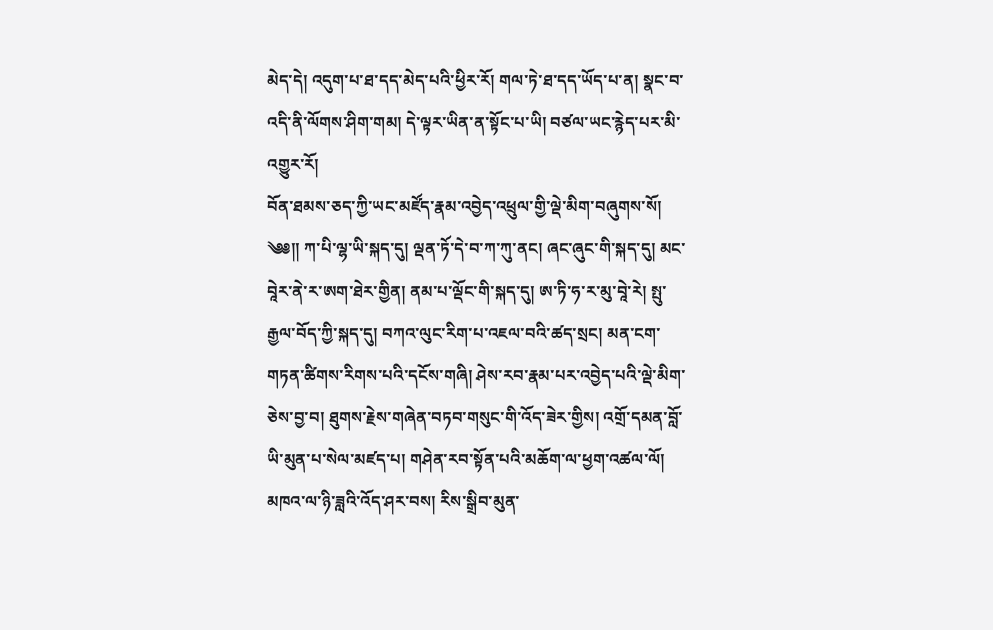མེད་དེ། འདུག་པ་ཐ་དད་མེད་པའི་ཕྱིར་རོ། གལ་ཏེ་ཐ་དད་ཡོད་པ་ན། སྣང་བ་འདི་ནི་ལོགས་ཤིག་གམ། དེ་ལྟར་ཡིན་ན་སྟོང་པ་ཡི། བཙལ་ཡང་རྙེད་པར་མི་འགྱུར་རོ།
བོན་ཐམས་ཅད་ཀྱི་ཡང་མཛོད་རྣམ་འབྱེད་འཕྲུལ་གྱི་ལྡེ་མིག་བཞུགས་སོ།
༄༅།། ཀ་པི་ལྷ་ཡི་སྐད་དུ། ལྡན་ཏོ་དེ་བ་ཀ་ཀུ་ནང། ཞང་ཞུང་གི་སྐད་དུ། མང་བཱེར་ནེ་ར་ཨག་ཐེར་གྱིན། ནམ་པ་ལྡོང་གི་སྐད་དུ། ཨ་ཏི་ཧ་ར་མུ་བཱེ་རེ། སྤུ་རྒྱལ་བོད་ཀྱི་སྐད་དུ། བཀའ་ལུང་རིག་པ་འཇལ་བའི་ཚད་སྲང། མན་ངག་གཏན་ཚིགས་རིགས་པའི་དངོས་གཞི། ཤེས་རབ་རྣམ་པར་འབྱེད་པའི་ལྡེ་མིག་ཅེས་བྱ་བ། ཐུགས་རྗེས་གཞེན་བཏབ་གསུང་གི་འོད་ཟེར་གྱིས། འགྲོ་དམན་བློ་ཡི་མུན་པ་སེལ་མཛད་པ། གཤེན་རབ་སྟོན་པའི་མཆོག་ལ་ཕྱག་འཚལ་ལོ། མཁའ་ལ་ཉི་ཟླའི་འོད་ཤར་བས། རིས་སྒྲིབ་མུན་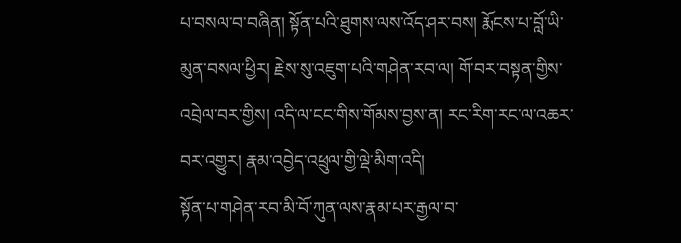པ་བསལ་བ་བཞིན། སྟོན་པའི་ཐུགས་ལས་འོད་ཤར་བས། རྨོངས་པ་བློ་ཡི་མུན་བསལ་ཕྱིར། རྗེས་སུ་འཇུག་པའི་གཤེན་རབ་ལ། གོ་བར་བསྟན་གྱིས་འབྲེལ་བར་གྱིས། འདི་ལ་ངང་གིས་གོམས་བྱས་ན། རང་རིག་རང་ལ་འཆར་བར་འགྱུར། རྣམ་འབྱེད་འཕྲུལ་གྱི་ལྡེ་མིག་འདི།
སྟོན་པ་གཤེན་རབ་མི་བོ་ཀུན་ལས་རྣམ་པར་རྒྱལ་བ་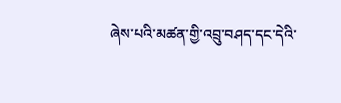ཞེས་པའི་མཚན་གྱི་འབྲུ་བཤད་དང་དེའི་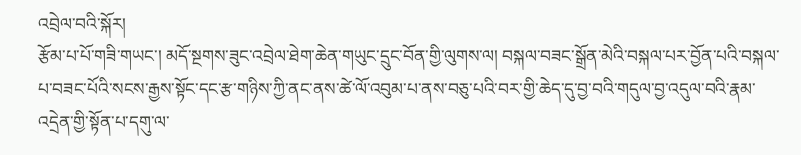འབྲེལ་བའི་སྐོར།
རྩོམ་པ་པོ་གཟི་གཡང་། མདོ་སྔགས་ཟུང་འབྲེལ་ཐེག་ཆེན་གཡུང་དྲུང་བོན་གྱི་ལུགས་ལ། བསྐལ་བཟང་སྒྲོན་མེའི་བསྐལ་པར་བྱོན་པའི་བསྐལ་པ་བཟང་པོའི་སངས་རྒྱས་སྟོང་དང་རྩ་གཉིས་ཀྱི་ནང་ནས་ཚེ་ལོ་འབུམ་པ་ནས་བཅུ་པའི་བར་གྱི་ཆེད་དུ་བྱ་བའི་གདུལ་བྱ་འདུལ་བའི་རྣམ་འདྲེན་གྱི་སྟོན་པ་དགུ་ལ་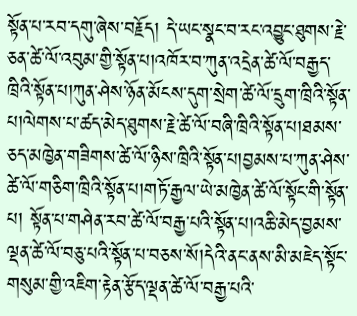སྟོན་པ་རབ་དགུ་ཞེས་བརྗོད། དེ་ཡང་སྣང་བ་རང་འབྱུང་ཐུགས་རྗེ་ཅན་ཚེ་ལོ་འབུམ་གྱི་སྟོན་པ།འཁོར་བ་ཀུན་འདྲེན་ཚེ་ལོ་བརྒྱད་ཁྲིའི་སྟོན་པ།ཀུན་ཤེས་ཉོན་མོངས་དུག་སྲེག་ཚེ་ལོ་དྲུག་ཁྲིའི་སྟོན་པ།ལེགས་པ་ཚད་མེད་ཐུགས་རྗེ་ཚེ་ལོ་བཞི་ཁྲིའི་སྟོན་པ།ཐམས་ཅད་མཁྱེན་གཟིགས་ཚེ་ལོ་ཉིས་ཁྲིའི་སྟོན་པ།བྱམས་པ་ཀུན་ཤེས་ཚེ་ལོ་གཅིག་ཁྲིའི་སྟོན་པ།གཏོ་རྒྱལ་ཡེ་མཁྱེན་ཚེ་ལོ་སྟོང་གི་སྟོན་པ། སྟོན་པ་གཤེན་རབ་ཚེ་ལོ་བརྒྱ་པའི་སྟོན་པ།འཆི་མེད་བྱམས་ལྡན་ཚེ་ལོ་བཅུ་པའི་སྟོན་པ་བཅས་སོ།དེའི་ནང་ནས་མི་མཇེད་སྟོང་གསུམ་གྱི་འཇིག་རྟེན་རྩོད་ལྡན་ཚེ་ལོ་བརྒྱ་པའི་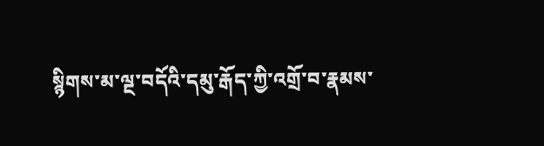སྙིགས་མ་ལྔ་བདོའི་དམུ་རྒོད་ཀྱི་འགྲོ་བ་རྣམས་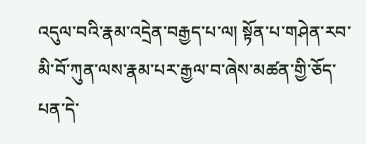འདུལ་བའི་རྣམ་འདྲེན་བརྒྱད་པ་ལ། སྟོན་པ་གཤེན་རབ་མི་བོ་ཀུན་ལས་རྣམ་པར་རྒྱལ་བ་ཞེས་མཚན་གྱི་ཅོད་པན་དེ་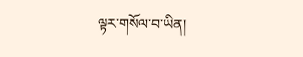ལྟར་གསོལ་བ་ཡིན།